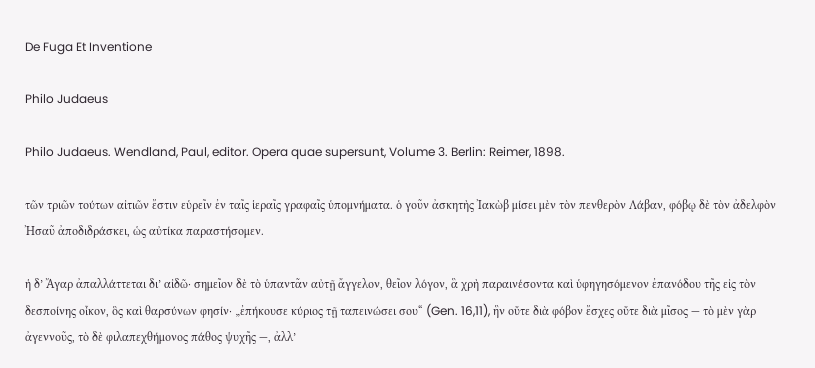De Fuga Et Inventione

Philo Judaeus

Philo Judaeus. Wendland, Paul, editor. Opera quae supersunt, Volume 3. Berlin: Reimer, 1898.

τῶν τριῶν τούτων αἰτιῶν ἔστιν εὑρεῖν ἐν ταῖς ἱεραῖς γραφαῖς ὑπομνήματα. ὁ γοῦν ἀσκητὴς Ἰακὼβ μίσει μὲν τὸν πενθερὸν Λάβαν, φόβῳ δὲ τὸν ἀδελφὸν Ἠσαῦ ἀποδιδράσκει, ὡς αὐτίκα παραστήσομεν.

ἡ δ’ Ἄγαρ ἀπαλλάττεται δι’ αἰδῶ· σημεῖον δὲ τὸ ὑπαντᾶν αὐτῇ ἄγγελον, θεῖον λόγον, ἃ χρὴ παραινέσοντα καὶ ὑφηγησόμενον ἐπανόδου τῆς εἰς τὸν δεσποίνης οἶκον, ὃς καὶ θαρσύνων φησίν· „ἐπήκουσε κύριος τῇ ταπεινώσει σου“ (Gen. 16,11), ἣν οὔτε διὰ φόβον ἔσχες οὔτε διὰ μῖσος — τὸ μὲν γὰρ ἀγεννοῦς, τὸ δὲ φιλαπεχθήμονος πάθος ψυχῆς —, ἀλλ’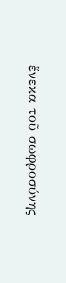ἕνεκα τοῦ σωφροσύνης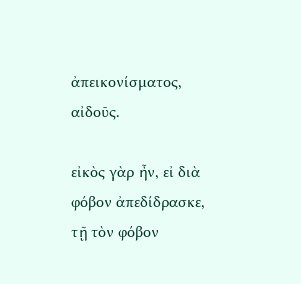ἀπεικονίσματος, αἰδοῦς.

εἰκὸς γὰρ ἦν, εἰ διὰ φόβον ἀπεδίδρασκε, τῇ τὸν φόβον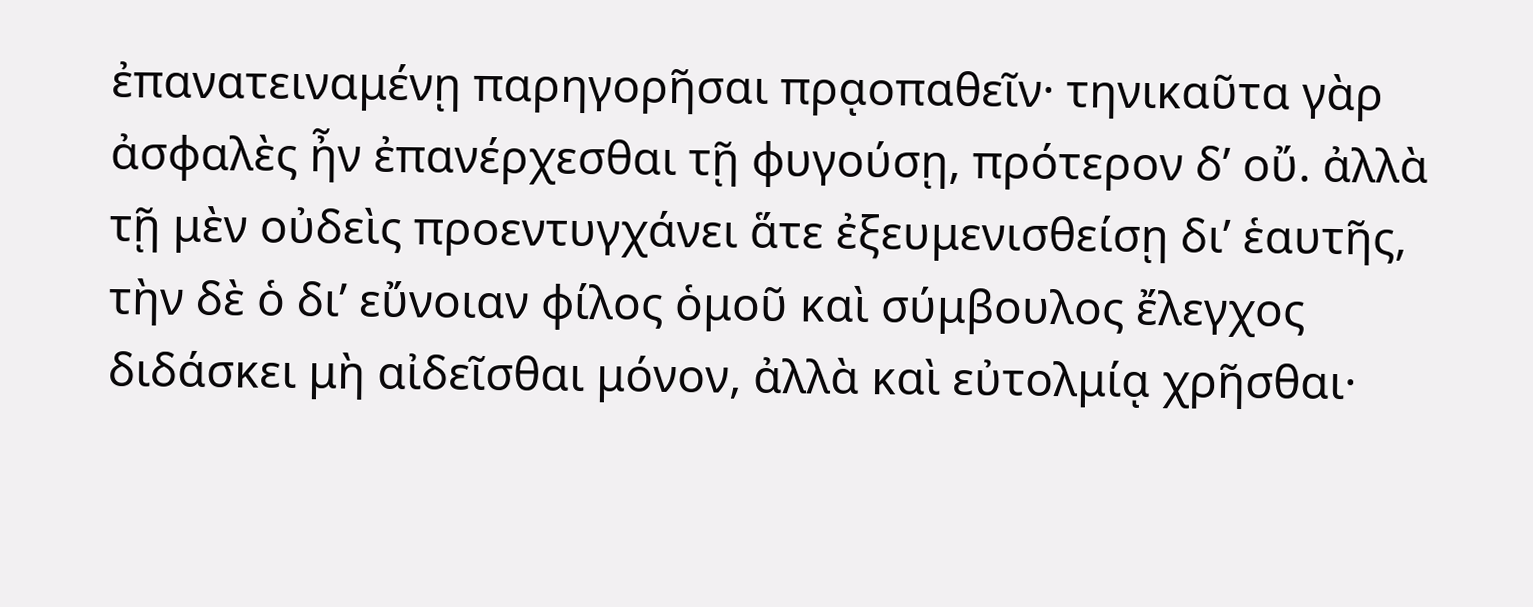ἐπανατειναμένῃ παρηγορῆσαι πρᾳοπαθεῖν· τηνικαῦτα γὰρ ἀσφαλὲς ἦν ἐπανέρχεσθαι τῇ φυγούσῃ, πρότερον δ’ οὔ. ἀλλὰ τῇ μὲν οὐδεὶς προεντυγχάνει ἅτε ἐξευμενισθείσῃ δι’ ἑαυτῆς, τὴν δὲ ὁ δι’ εὔνοιαν φίλος ὁμοῦ καὶ σύμβουλος ἔλεγχος διδάσκει μὴ αἰδεῖσθαι μόνον, ἀλλὰ καὶ εὐτολμίᾳ χρῆσθαι·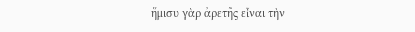ἥμισυ γὰρ ἀρετῆς εἶναι τὴν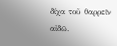δίχα τοῦ θαρρεῖν αἰδῶ.